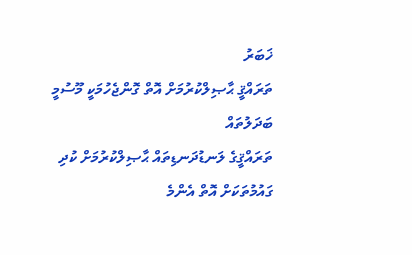ޚަބަރު
ތަރައްޤީ ޙާޞިލްކުރުމަށް އޮތް ގޮންޖެހުމަކީ މޫސުމީ ބަދަލުތައް
ތަރައްޤީގެ ލަނޑުދަނޑިތައް ޙާޞިލްކުރުމަށް ކުދި ގައުމުތަކަށް އޮތް އެންމެ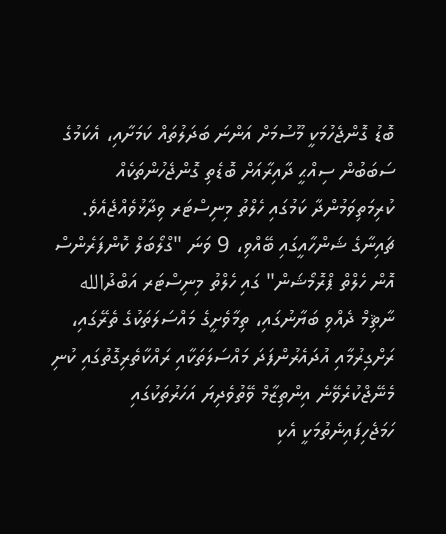ބޮޑު ގޮންޖެހުމަކީ މޫސުމަށް އަންނަ ބަދަލުތައް ކަމަށާއި، އެކަމުގެ ސަބަބުން ސިއްޙީ ދާއިރާއަށް ބޮޑެތި ގޮންޖެހުންތަކެއް ކުރިމަތިވަމުންދާ ކަމުގައި ހެލްތު މިނިސްޓަރ ވިދާޅުވެއްޖެއެވެ.
ޗައިނާގެ ޝަންހާއީގައި ބޭއްވި، 9 ވަނަ "ގްލޯބަލް ކޮންފަރެންސް އޮން ހެލްތް ޕްރޮމޯޝަން" ގައި ހެލްތު މިނިސްޓަރ އަބްދުالله ނާޘިމް ދެއްވި ބަޔާނުގައި، ތިމާވެށީގެ މައްސަލަތަކުގެ ތެރޭގައި، ރަށްގިރުމާއި އުދައެރުންފަދަ މައްސަލަތަކާއި ރައްކާތެރިގޮތުގައި ކުނި މެނޭޖްކުރެވޭނެ އިންތިޒާމް ވޭތުވެދިޔަ އަހަރުތަކުގައި ހަމަޖެހިފައިނެތުމަކީ އެކި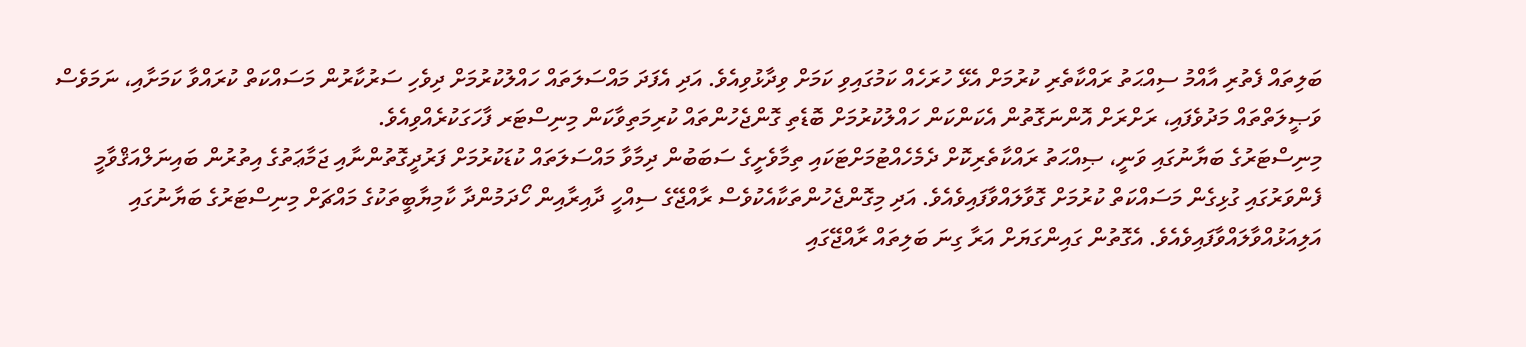ބަލިތައް ފެތުރި އާއްމު ސިއްޙަތު ރައްކާތެރި ކުރުމަށް އެޅޭ ހުރަހެއް ކަމުގައިވި ކަމަށް ވިދާޅުވިއެވެ. އަދި އެފަދަ މައްސަލަތައް ހައްލުކުރުމަށް ދިވެހި ސަރުކާރުން މަސައްކަތް ކުރައްވާ ކަމަށާއި، ނަމަވެސް ވަޞީލަތްތައް މަދުވެފައި، ރަށްރަށް އޮންނަގޮތުން އެކަންކަން ހައްލުކުރުމަށް ބޮޑެތި ގޮންޖެހުންތައް ކުރިމަތިވާކަން މިނިސްޓަރ ފާހަގަކުރެއްވިއެވެ.
މިނިސްޓަރުގެ ބަޔާނުގައި ވަނީ، ޞިއްޙަތު ރައްކާތެރިކޮށް ދެމެހެއްޓުމަށްޓަކައި ތިމާވެށީގެ ސަބަބުން ދިމާވާ މައްސަލަތައް ކުޑަކުރުމަށް ފަރުދީގޮތުންނާއި ޖަމާޢަތުގެ އިތުރުން ބައިނަލްއަޤްވާމީ ފެންވަރުގައި ގުޅިގެން މަސައްކަތް ކުރުމަށް ގޮވާލައްވާފައިވެއެވެ. އަދި މިގޮންޖެހުންތަކާއެކުވެސް ރާއްޖޭގެ ސިއްހީ ދާއިރާއިން ހޯދަމުންދާ ކާމިޔާބީތަކުގެ މައްޗަށް މިނިސްޓަރުގެ ބަޔާނުގައި އަލިއަޅުއްވާލައްވާފައިވެއެވެ. އެގޮތުން ގައިންގަޔަށް އަރާ ގިނަ ބަލިތައް ރާއްޖޭގައި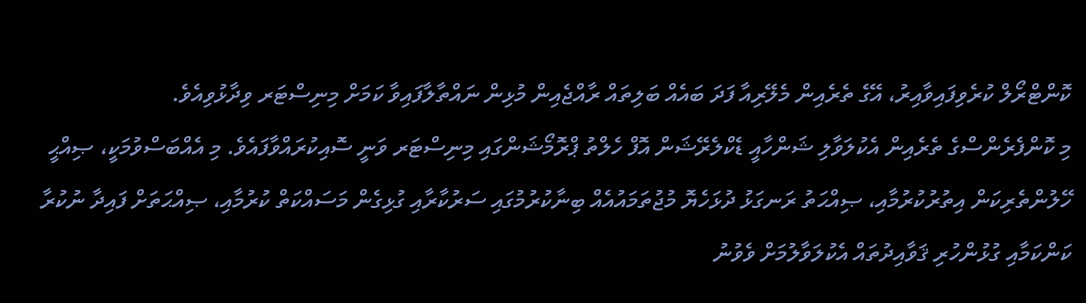ކޮންޓްރޯލް ކުރެވިފައިވާއިރު، އޭގެ ތެރެއިން މެލޭރިއާ ފަދަ ބައެއް ބަލިތައް ރާއްޖެއިން މުޅިން ނައްތާލާފައިވާ ކަމަށް މިނިސްޓަރ ވިދާޅުވިއެވެ.
މި ކޮންފެރެންސްގެ ތެރެއިން އެކުލަވާލި ޝަންހާއީ ޑެކްލެރޭޝަން އޮފް ހެލްތު ޕްރޮމޯޝަންގައި މިނިސްޓަރ ވަނީ ސޮއިކުރައްވާފައެވެ. މި އެއްބަސްވުމަކީ، ޞިއްޙީ ހޭލުންތެރިކަން އިތުރުކުރުމާއި، ޞިއްޙަތު ރަނގަޅު ދުޅަހެޔޮ މުޖުތަމައުއެއް ބިނާކުރުމުގައި ސަރުކާރާއި ގުޅިގެން މަސައްކަތް ކުރުމާއި، ޞިއްޙަތަށް ފައިދާ ނުކުރާ ކަންކަމާއި ގުޅުންހުރި ޤަވާއިދުތައް އެކުލަވާލުމަށް ވެވުނު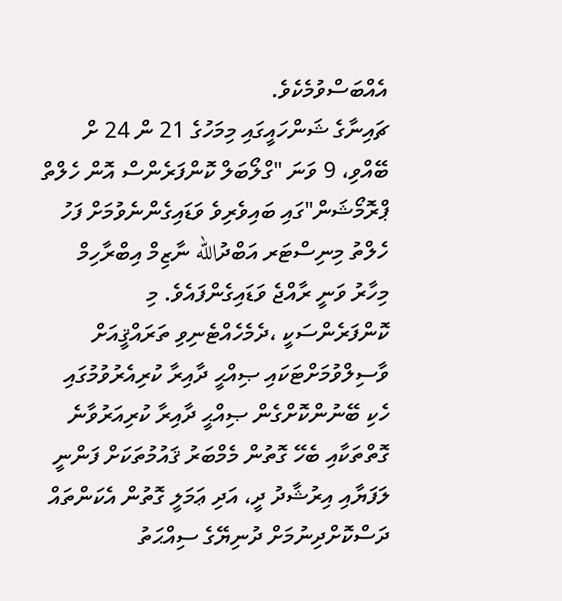އެއްބަސްވުމެކެވެ.
ޗައިނާގެ ޝަންހައީގައި މިމަހުގެ 21 ން 24 ށް ބޭއްވި، 9 ވަނަ "ގްލޯބަލް ކޮންފަރެންސް އޮން ހެލްތް ޕްރޮމޯޝަން"ގައި ބައިވެރިވެ ވަޑައިގެންނެވުމަށް ފަހު ހެލްތު މިނިސްޓަރ އަބްދުالله ނާޒިމް އިބްރާހިމް މިހާރު ވަނީ ރާއްޖެ ވަޑައިގެންފައެވެ. މި ކޮންފަރެންސަކީ ،ދެމެހެއްޓެނިވި ތަރައްޤީއަށް ވާސިލްވުމަށްޓަކައި ޞިއްޙީ ދާއިރާ ކުރިއެރުވުމުގައި ހެކި ބޭނުންކޮށްގެން ޞިއްޙީ ދާއިރާ ކުރިއަރުވާނެ ގޮތްތަކާއި ބެހޭ ގޮތުން މެމްބަރު ޤައުމުތަކަށް ފަންނީ ލަފަޔާއި އިރުޝާދު ދީ، އަދި ޢަމަލީ ގޮތުން އެކަންތައް ދަސްކޮށްދިނުމަށް ދުނިޔޭގެ ސިއްޙަތު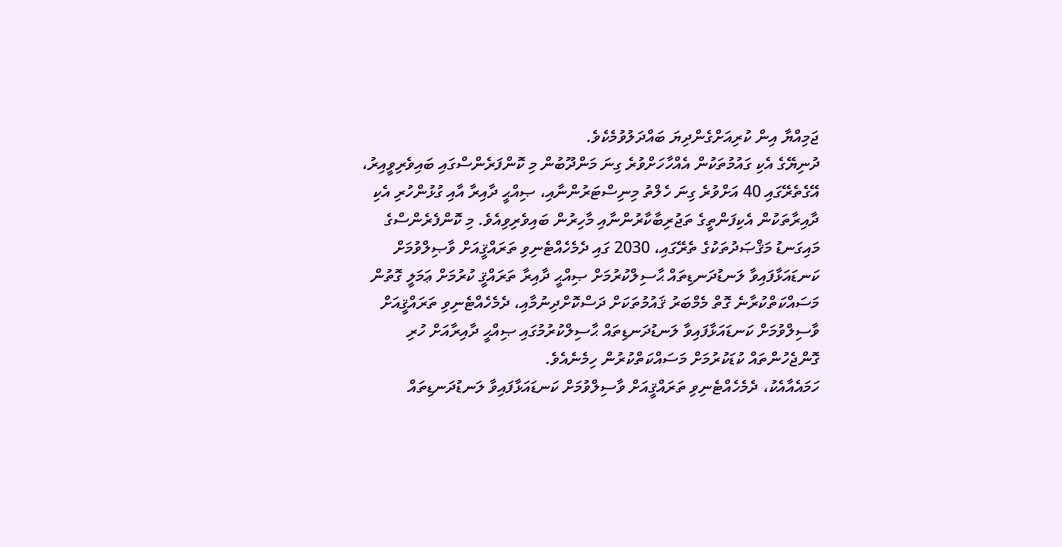ޖަމިއްޔާ އިން ކުރިއަށްގެންދިޔަ ބައްދަލުވުމެކެވެ.
ދުނިޔޭގެ އެކި ގައުމުތަކުން އެއްހާހަށްވުރެ ގިނަ މަންދޫބުން މި ކޮންފަރެންސްގައި ބައިވެރިވީއިރު، އޭގެތެރޭގައި 40 އަށްވުރެ ގިނަ ހެލްތު މިނިސްޓަރުންނާއި، ޞިއްޙީ ދާއިރާ އާއި ގުޅުންހުރި އެކި ދާއިރާތަކުން އެކިފަންތީގެ ތަޖުރިބާކާރުންނާއި މާހިރުން ބައިވެރިވިއެވެ. މި ކޮންފެރެންސްގެ މައިގަނޑު މަޤްޞަދުތަކުގެ ތެރޭގައި، 2030 ގައި ދެމެހެއްޓެނިވި ތަރައްޤީއަށް ވާޞިލްވުމަށް ކަނޑައަޅާފައިވާ ލަނޑުދަނޑިތައް ޙާސިލްކުރުމަށް ޞިއްޙީ ދާއިރާ ތަރައްޤީ ކުރުމަށް ޢަމަލީ ގޮތުން މަސައްކަތްކުރާނެ ގޮތް މެމްބަރު ޤައުމުތަކަށް ދަސްކޮށްދިނުމާއި، ދެމެހެއްޓެނިވި ތަރައްޤީއަށް ވާސިލްވުމަށް ކަނޑައަޅާފައިވާ ލަނޑުދަނޑިތައް ޙާސިލްކުރުމުގައި ޞިއްޙީ ދާއިރާއަށް ހުރި ގޮންޖެހުންތައް ކުޑަކުރުމަށް މަސައްކަތްކުރުން ހިމެނެއެވެ.
ހަމައެއާއެކު، ދެމެހެއްޓެނިވި ތަރައްޤީއަށް ވާސިލްވުމަށް ކަނޑައަޅާފައިވާ ލަނޑުދަނޑިތައް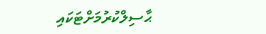ޙާސިލްކުރުމަށްޓަކައި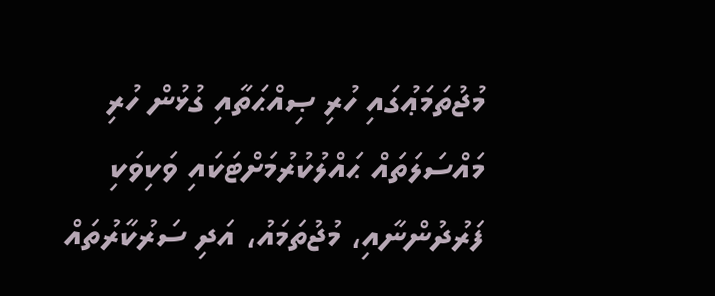މުޖުތަމަޢުގައި ހުރި ޞިއްޙަތާއި ގުޅުން ހުރި މައްސަލަތައް ޙައްލުކުރުމަށްޓަކައި ވަކިވަކި ފަރުދުންނާއި، މުޖުތަމައު، އަދި ސަރުކާރުތައް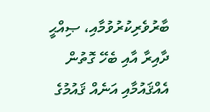ބާރުވެރިކުރުވުމާއި، ޞިއްޙީ ދާއިރާ އާއި ބެހޭ ގޮތުން އެއްޤައުމާއި އަނެއް ޤައުމުގެ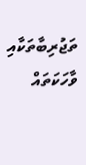ތަޖުރިބާތަކާއި ވާހަކަތައް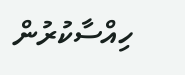ހިއްސާކުރުން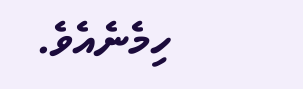ހިމެނެއެވެ.